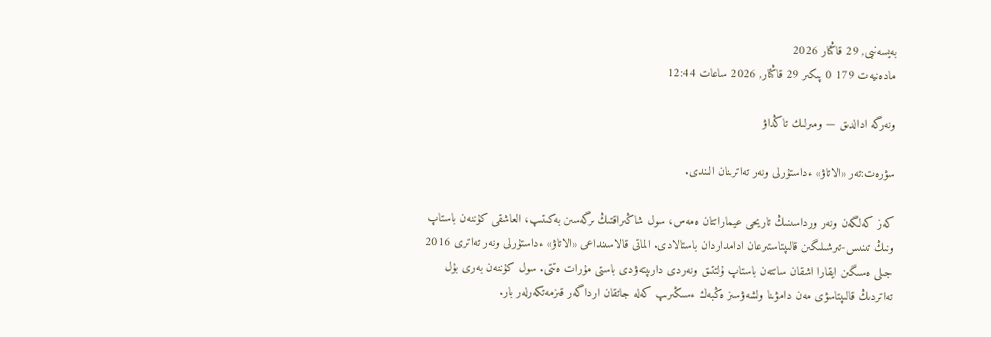بەيسەنبى, 29 قاڭتار 2026
مادەنيەت 179 0 پىكىر 29 قاڭتار, 2026 ساعات 12:44

ونەرگە ادالدىق — ومىرلىك تاڭداۋ

سۋرەت:تەر «الاتاۋ» ءداستۇرلى ونەر تەاترىنان الىندى.

كەز كەلگەن ونەر ورداسىنىڭ تاريحى عيماراتتان ەمەس، سول شاڭىراقتىڭ ىرگەسىن بەكىتىپ، العاشقى كۇننەن باستاپ ونىڭ تىنىس-تىرشىلىگىن قالىپتاستىرعان ادامداردان باستالادى. الماتى قالاسىنداعى «الاتاۋ» ءداستۇرلى ونەر تەاترى 2016 جىلى ەسىگىن ايقارا اشقان ساتتەن باستاپ ۇلتتىق ونەردى دارىپتەۋدى باستى مۇرات ەتتى. سول كۇننەن بەرى بۇل تەاتردىڭ قالىپتاسۋى مەن دامۋىنا ولشەۋسىز ەڭبەك ءسىڭىرىپ كەلە جاتقان ارداگەر قىزمەتكەرلەر بار.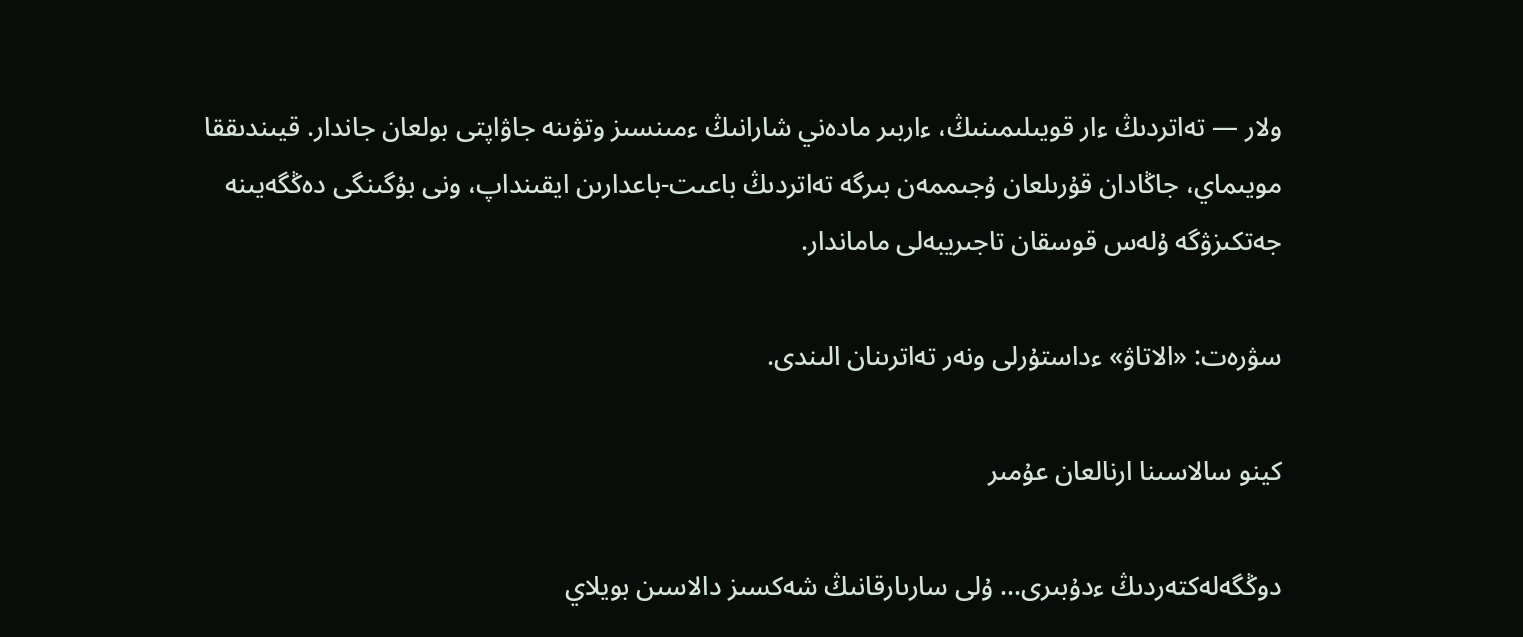ولار — تەاتردىڭ ءار قويىلىمىنىڭ، ءاربىر مادەني شارانىڭ ءمىنسىز وتۋىنە جاۋاپتى بولعان جاندار. قيىندىققا مويىماي، جاڭادان قۇرىلعان ۇجىممەن بىرگە تەاتردىڭ باعىت-باعدارىن ايقىنداپ، ونى بۇگىنگى دەڭگەيىنە جەتكىزۋگە ۇلەس قوسقان تاجىريبەلى ماماندار.

سۋرەت: «الاتاۋ» ءداستۇرلى ونەر تەاترىنان الىندى.

كينو سالاسىنا ارنالعان عۇمىر

دوڭگەلەكتەردىڭ ءدۇبىرى… ۇلى سارىارقانىڭ شەكسىز دالاسىن بويلاي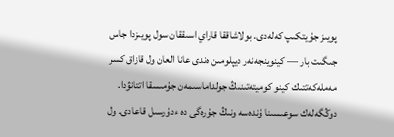پويىز جۇيتكىپ كەلەدى. بولاشاققا قاراي اسىققان سول پويىزدا جاس جىگىت بار — كينوينجەنەر ديپلومىن ەندى عانا العان ول قازاق كسر مەملەكەتتىك كينو كوميتەتىنىڭ جولداماسىمەن جۇمىسقا اتتانۋدا. دوڭگەلەك سوعىسىنا ۇندەسە ونىڭ جۇرەگى دە ءدۇرسىل قاعادى. ول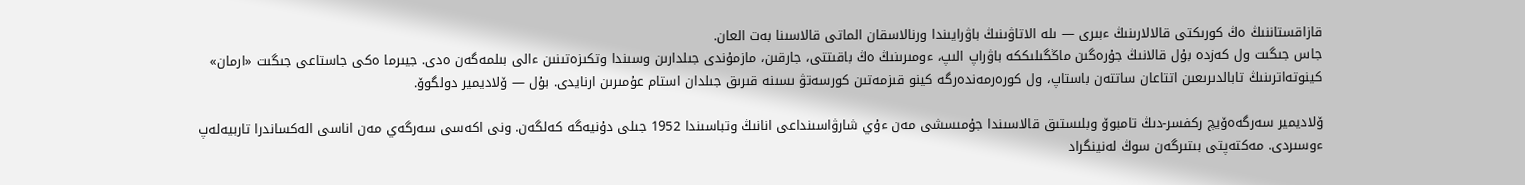قازاقستاننىڭ ەڭ كورىكتى قالالارىنىڭ ءبىرى — ىلە الاتاۋىنىڭ باۋرايىندا ورنالاسقان الماتى قالاسىنا بەت العان.
جاس جىگىت ول كەزدە بۇل قالانىڭ جۇرەگىن ماڭگىلىككە باۋراپ الىپ، ءومىرىنىڭ ەڭ باقىتتى، جارقىن، مازمۇندى جىلدارىن وسىندا وتكىزەتىنىن ءالى بىلمەگەن ەدى. جيىرما ەكى جاستاعى جىگىت «ارمان» كينوتەاترىنىڭ تابالدىرىعىن اتتاعان ساتتەن باستاپ، ول كورەرمەندەرگە كينو قىزمەتىن كورسەتۋ ىسىنە قىرىق جىلدان استام عۇمىرىن ارنايدى. بۇل — ۆلاديمير دولگوۆ.

ۆلاديمير سەرگەەۆيچ ركفسر-دىڭ تامبوۆ وبلىستىق قالاسىندا جۇمىسشى مەن ءۇي شارۋاسىنداعى انانىڭ وتباسىندا 1952 جىلى دۇنيەگە كەلگەن. ونى اكەسى سەرگەي مەن اناسى الەكساندرا تاربيەلەپ ءوسىردى. مەكتەپتى بىتىرگەن سوڭ لەنينگراد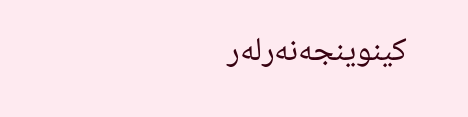كينوينجەنەرلەر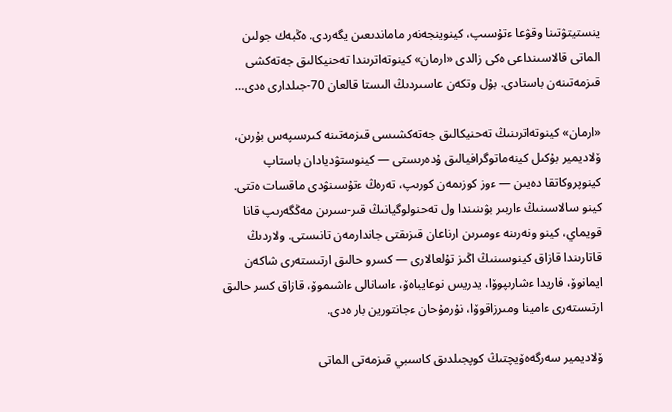ينستيتۋتىنا وقۋعا ءتۇسىپ، كينوينجەنەر ماماندىعىن يگەردى. ەڭبەك جولىن الماتى قالاسىنداعى ەكى زالدى «ارمان» كينوتەاترىندا تەحنيكالىق جەتەكشى قىزمەتىنەن باستادى. بۇل وتكەن عاسىردىڭ الىستا قالعان 70-جىلدارى ەدى…

«ارمان» كينوتەاترىنىڭ تەحنيكالىق جەتەكشىسى قىزمەتىنە كىرىسپەس بۇرىن، ۆلاديمير بۇكىل كينەماتوگرافيالىق ۇدەرىستى — كينوستۋديادان باستاپ كينوپروكاتقا دەيىن — ءوز كوزىمەن كورىپ، تەرەڭ ءتۇسىنۋدى ماقسات ەتتى. كينو سالاسىنىڭ ءاربىر بۋىنىندا ول تەحنولوگيانىڭ قىر-سىرىن مەڭگەرىپ قانا قويماي، كينو ونەرىنە ءومىرىن ارناعان قىزىقتى جاندارمەن تانىستى. ولاردىڭ قاتارىندا قازاق كينوسىنىڭ اڭىز تۇلعالارى — كسرو حالىق ارتىستەرى شاكەن ايمانوۆ، فاريدا ءشارىپوۆا، يدريس نوعايباەۆ، ءاسانالى ءاشىموۆ، قازاق كسر حالىق ارتىستەرى ءامينا ومىرزاقوۆا، نۇرمۇحان ءجانتورين بار ەدى.

ۆلاديمير سەرگەەۆيچتىڭ كوپجىلدىق كاسىبي قىزمەتى الماتى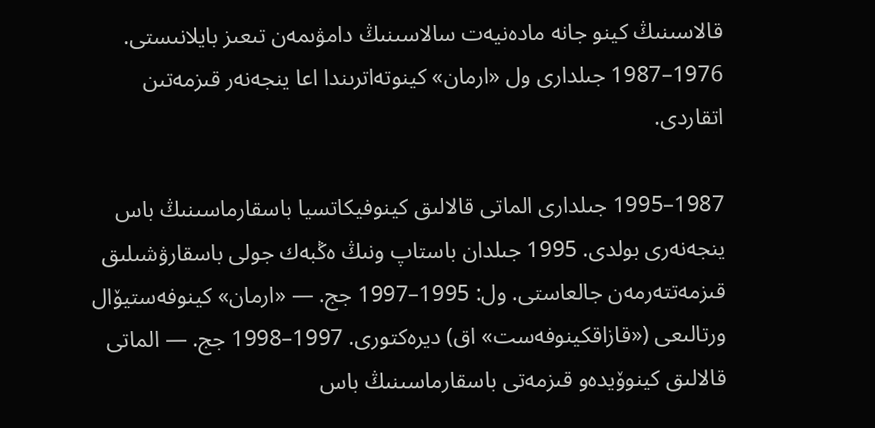قالاسىنىڭ كينو جانە مادەنيەت سالاسىنىڭ دامۋىمەن تىعىز بايلانىستى. 1976–1987 جىلدارى ول «ارمان» كينوتەاترىندا اعا ينجەنەر قىزمەتىن اتقاردى.

1987–1995 جىلدارى الماتى قالالىق كينوفيكاتسيا باسقارماسىنىڭ باس ينجەنەرى بولدى. 1995 جىلدان باستاپ ونىڭ ەڭبەك جولى باسقارۋشىلىق قىزمەتتەرمەن جالعاستى. ول: 1995–1997 جج. — «ارمان» كينوفەستيۆال ورتالىعى («قازاقكينوفەست» اق) ديرەكتورى. 1997–1998 جج. — الماتى قالالىق كينوۆيدەو قىزمەتى باسقارماسىنىڭ باس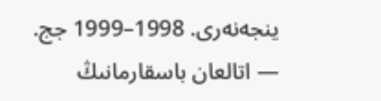ينجەنەرى. 1998–1999 جج. — اتالعان باسقارمانىڭ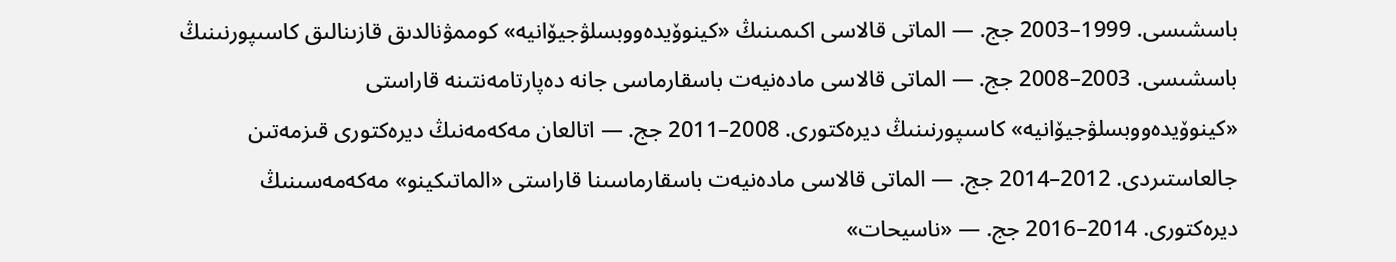باسشىسى. 1999–2003 جج. — الماتى قالاسى اكىمىنىڭ «كينوۆيدەووبسلۋجيۆانيە» كوممۋنالدىق قازىنالىق كاسىپورنىنىڭ باسشىسى. 2003–2008 جج. — الماتى قالاسى مادەنيەت باسقارماسى جانە دەپارتامەنتىنە قاراستى «كينوۆيدەووبسلۋجيۆانيە» كاسىپورنىنىڭ ديرەكتورى. 2008–2011 جج. — اتالعان مەكەمەنىڭ ديرەكتورى قىزمەتىن جالعاستىردى. 2012–2014 جج. — الماتى قالاسى مادەنيەت باسقارماسىنا قاراستى «الماتىكينو» مەكەمەسىنىڭ ديرەكتورى. 2014–2016 جج. — «ناسيحات»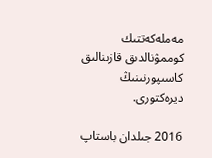مەملەكەتتىك كوممۋنالدىق قازىنالىق كاسىپورنىنىڭ ديرەكتورى.

2016 جىلدان باستاپ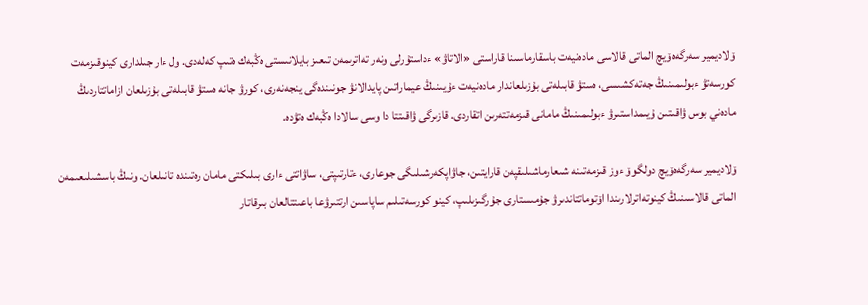ۆلاديمير سەرگەەۆيچ الماتى قالاسى مادەنيەت باسقارماسىنا قاراستى «الاتاۋ» ءداستۇرلى ونەر تەاترىمەن تىعىز بايلانىستى ەڭبەك ەتىپ كەلەدى. ول ءار جىلدارى كينوقىزمەت كورسەتۋ ءبولىمىنىڭ جەتەكشىسى، ەستۋ قابىلەتى بۇزىلعاندار مادەنيەت ءۇيىنىڭ عيماراتىن پايدالانۋ جونىندەگى ينجەنەرى، كورۋ جانە ەستۋ قابىلەتى بۇزىلعان ازاماتتاردىڭ مادەني بوس ۋاقىتىن ۇيىمداستىرۋ ءبولىمىنىڭ مامانى قىزمەتتەرىن اتقاردى. قازىرگى ۋاقىتتا دا وسى سالادا ەڭبەك ەتۋدە.

ۆلاديمير سەرگەەۆيچ دولگوۆ ءوز قىزمەتىنە شىعارماشىلىقپەن قارايتىن، جاۋاپكەرشىلىگى جوعارى، ءتارتىپتى، ساۋاتتى ءارى بىلىكتى مامان رەتىندە تانىلعان. ونىڭ باسشىلىعىمەن الماتى قالاسىنىڭ كينوتەاترلارىندا اۆتوماتتاندىرۋ جۇمىستارى جۇرگىزىلىپ، كينو كورسەتىلىم ساپاسىن ارتتىرۋعا باعىتتالعان بىرقاتار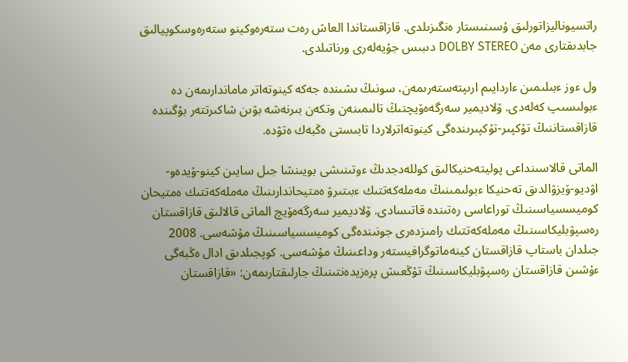راتسيوناليزاتورلىق ۇسىنىستار ەنگىزىلدى. قازاقستاندا العاش رەت ستەرەوكينو ستەرەوسكوپيالىق جابدىقتارى مەن DOLBY STEREO دىبىس جۇيەلەرى ورناتىلدى.

ول ءوز ءبىلىمىن ءاردايىم ارىپتەستەرىمەن، سونىڭ ىشىندە جەكە كينوتەاتر ماماندارىمەن دە ءبولىسىپ كەلەدى. ۆلاديمير سەرگەەۆيچتىڭ تالىمىنەن وتكەن بىرنەشە بۋىن شاكىرتتەر بۇگىندە قازاقستاننىڭ تۇكپىر-تۇكپىرىندەگى كينوتەاترلاردا تابىستى ەڭبەك ەتۋدە.

الماتى قالاسىنداعى پوليتەحنيكالىق كوللەدجدىڭ ءوتىنىشى بويىنشا جىل سايىن كينو-ۆيدەو-اۋديو-ۆيزۋالدىق تەحنيكا ءبولىمىنىڭ مەملەكەتتىك ءبىتىرۋ ەمتيحاندارىنىڭ مەملەكەتتىك ەمتيحان كوميسسياسىنىڭ توراعاسى رەتىندە قاتىسادى. ۆلاديمير سەرگەەۆيچ الماتى قالالىق قازاقستان رەسپۋبليكاسىنىڭ مەملەكەتتىك رامىزدەرى جونىندەگى كوميسسياسىنىڭ مۇشەسى. 2008 جىلدان باستاپ قازاقستان كينەماتوگرافيستەر وداعىنىڭ مۇشەسى. كوپجىلدىق ادال ەڭبەگى ءۇشىن قازاقستان رەسپۋبليكاسىنىڭ تۇڭعىش پرەزيدەنتىنىڭ جارلىقتارىمەن: «قازاقستان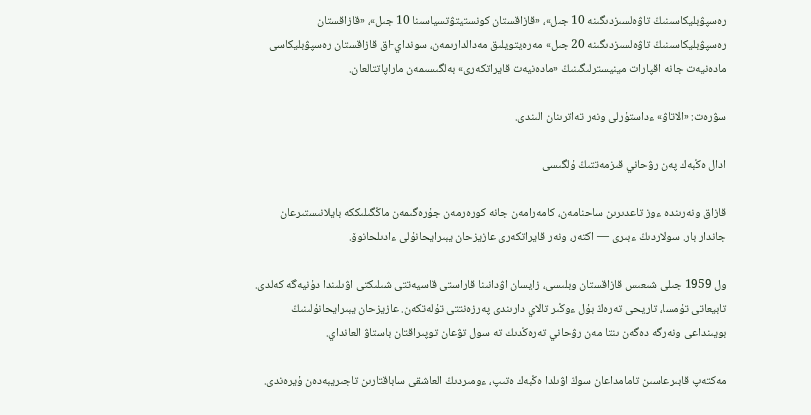رەسپۋبليكاسىنىڭ تاۋەلسىزدىگىنە 10 جىل»، «قازاقستان كونستيتۋتسياسىنا 10 جىل»، «قازاقستان رەسپۋبليكاسىنىڭ تاۋەلسىزدىگىنە 20 جىل» مەرەيتويلىق مەدالدارىمەن، سونداي-اق قازاقستان رەسپۋبليكاسى مادەنيەت جانە اقپارات مينيسترلىگىنىڭ «مادەنيەت قايراتكەرى» بەلگىسىمەن ماراپاتتالعان.

سۋرەت: «الاتاۋ» ءداستۇرلى ونەر تەاترىنان الىندى.

ادال ەڭبەك پەن رۋحاني قىزمەتتىڭ ۇلگىسى

قازاق ونەرىندە ءوز تاعدىرىن ساحنامەن، كامەرامەن جانە كورەرمەن جۇرەگىمەن ماڭگىلىككە بايلانىستىرعان جاندار بار. سولاردىڭ ءبىرى — اكتەر، ونەر قايراتكەرى عازيزحان يبىرايحانۇلى ءادىلحانوۆ.

ول 1959 جىلى شىعىس قازاقستان وبلىسى، زايسان اۋدانىنا قاراستى قاسيەتتى شىلىكتى اۋىلىندا دۇنيەگە كەلدى. تابيعاتى تۇمسا، تاريحى تەرەڭ بۇل ءوڭىر تالاي دارىندى پەرزەنتتى تۇلەتكەن. عازيزحان يبىرايحانۇلىنىڭ بويىنداعى ونەرگە دەگەن ىنتا مەن رۋحاني تەرەڭدىك تە سول تۋعان توپىراقتان باستاۋ العانداي.

مەكتەپ قابىرعاسىن تامامداعان سوڭ اۋىلدا ەڭبەك ەتىپ، ءومىردىڭ العاشقى ساباقتارىن تاجىريبەدەن ۇيرەندى.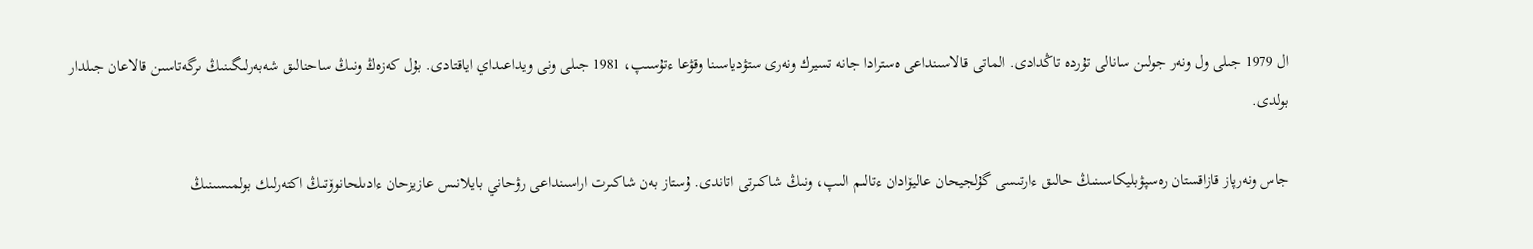ال 1979 جىلى ول ونەر جولىن سانالى تۇردە تاڭدادى. الماتى قالاسىنداعى ەسترادا جانە تسيرك ونەرى ستۋدياسىنا وقۋعا ءتۇسىپ، 1981 جىلى ونى ويداعىداي اياقتادى. بۇل كەزەڭ ونىڭ ساحنالىق شەبەرلىگىنىڭ ىرگەتاسىن قالاعان جىلدار بولدى.

جاس ونەرپاز قازاقستان رەسپۋبليكاسىنىڭ حالىق ءارتىسى گۇلجيحان عاليۆادان ءتالىم الىپ، ونىڭ شاكىرتى اتاندى. ۇستاز بەن شاكىرت اراسىنداعى رۋحاني بايلانىس عازيزحان ءادىلحانوۆتىڭ اكتەرلىك بولمىسىنىڭ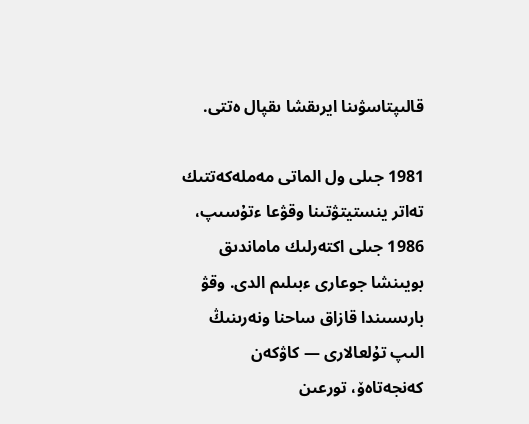قالىپتاسۋىنا ايرىقشا ىقپال ەتتى.

1981 جىلى ول الماتى مەملەكەتتىك تەاتر ينستيتۋتىنا وقۋعا ءتۇسىپ، 1986 جىلى اكتەرلىك ماماندىق بويىنشا جوعارى ءبىلىم الدى. وقۋ بارىسىندا قازاق ساحنا ونەرىنىڭ الىپ تۇلعالارى — كاۋكەن كەنجەتاەۆ، تورعىن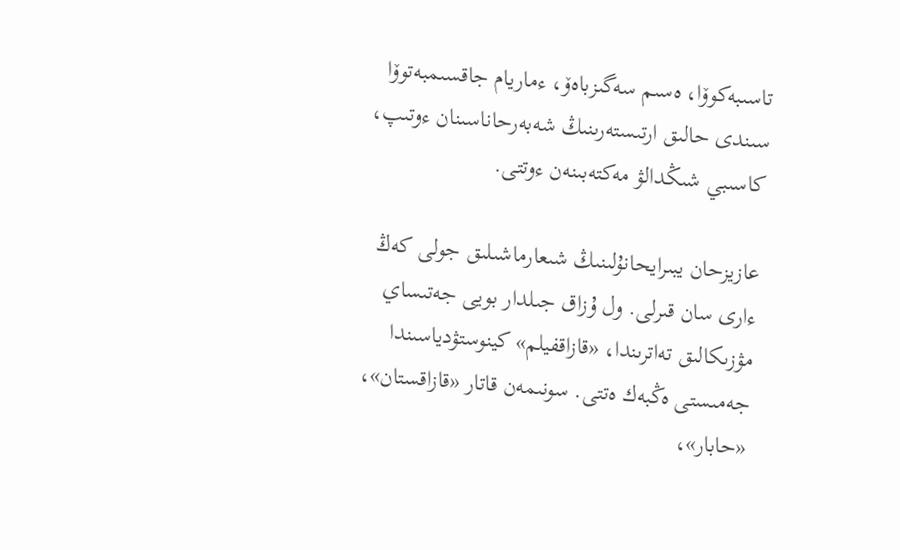تاسىبەكوۆا، ەسىم سەگىزباەۆ، ءماريام جاقسىمبەتوۆا سىندى حالىق ارتىستەرىنىڭ شەبەرحاناسىنان ءوتىپ، كاسىبي شىڭدالۋ مەكتەبىنەن ءوتتى.

عازيزحان يبىرايحانۇلىنىڭ شىعارماشىلىق جولى كەڭ ءارى سان قىرلى. ول ۇزاق جىلدار بويى جەتىساي مۋزىكالىق تەاترىندا، «قازاقفيلم» كينوستۋدياسىندا جەمىستى ەڭبەك ەتتى. سونىمەن قاتار «قازاقستان»، «حابار»،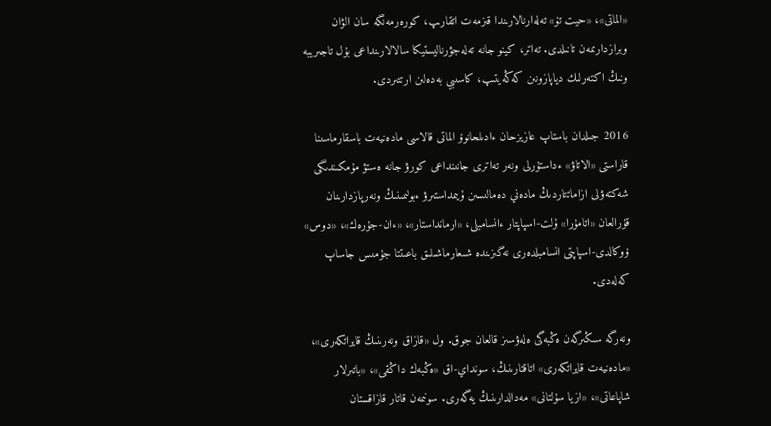«الماتى»، «حيت تۆ» تەلەارنالارىندا قىزمەت اتقارىپ، كورەرمەنگە سان الۋان وبرازدارىمەن تانىلدى. تەاتر، كينو جانە تەلەجۋرناليستيكا سالالارىنداعى بۇل تاجىريبە ونىڭ اكتەرلىك دياپازونىن كەڭەيتىپ، كاسىبي بەدەلىن ارتتىردى.

2016 جىلدان باستاپ عازيزحان ءادىلحانوۆ الماتى قالاسى مادەنيەت باسقارماسىنا قاراستى «الاتاۋ» ءداستۇرلى ونەر تەاترى جانىنداعى كورۋ جانە ەستۋ مۇمكىندىگى شەكتەۋلى ازاماتتاردىڭ مادەني دەمالىسىن ۇيىمداستىرۋ ءبولىمىنىڭ ونەرپازدارىنان قۇرالعان «اتامۇرا» ۇلت-اسپاپتار ءانسامبلى، «ارمانداستار»، «ءان-جۇرەك»، «دوس» ۆوكالدى-اسپاپتى انسامبلدەرى نەگىزىندە شىعارماشىلىق باعىتتا جۇمىس جاساپ كەلەدى.

ونەرگە سىڭىرگەن ەڭبەگى ەلەۋسىز قالعان جوق. ول «قازاق ونەرىنىڭ قايراتكەرى»، «مادەنيەت قايراتكەرى» اتاقتارىنىڭ، سونداي-اق «ەڭبەك داڭقى»، «باتىرلار شاپاعاتى»، «ازيا سۇلتانى» مەدالدارىنىڭ يەگەرى. سونىمەن قاتار قازاقستان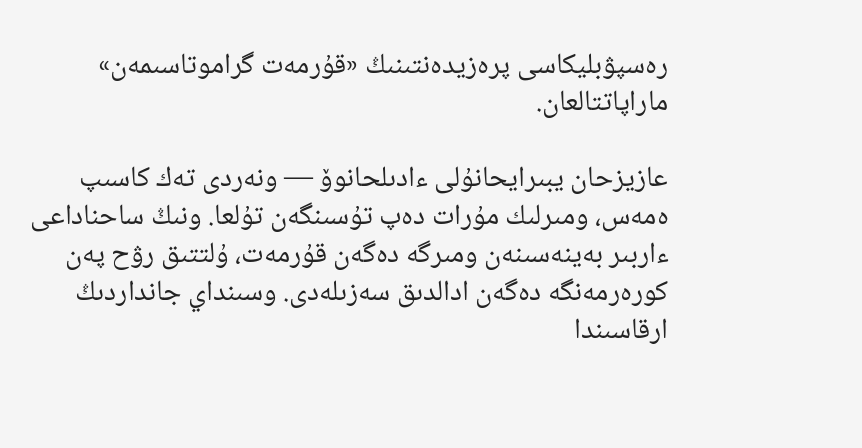رەسپۋبليكاسى پرەزيدەنتىنىڭ «قۇرمەت گراموتاسىمەن» ماراپاتتالعان.

عازيزحان يبىرايحانۇلى ءادىلحانوۆ — ونەردى تەك كاسىپ ەمەس، ومىرلىك مۇرات دەپ تۇسىنگەن تۇلعا. ونىڭ ساحناداعى ءاربىر بەينەسىنەن ومىرگە دەگەن قۇرمەت، ۇلتتىق رۋح پەن كورەرمەنگە دەگەن ادالدىق سەزىلەدى. وسىنداي جانداردىڭ ارقاسىندا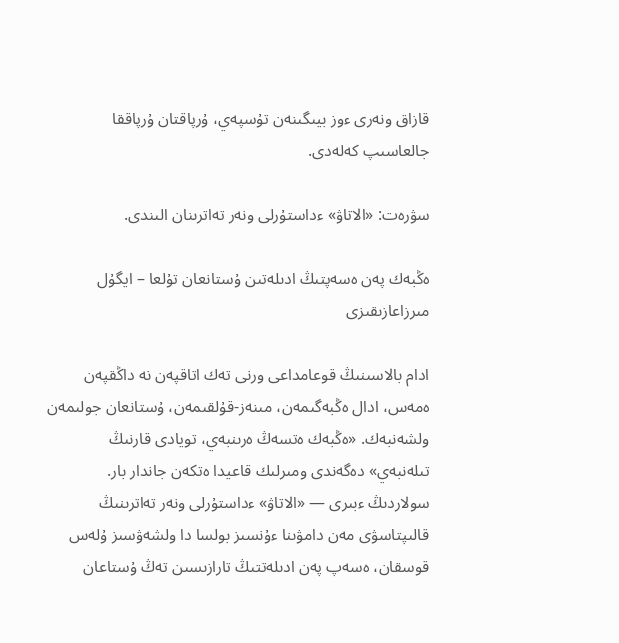قازاق ونەرى ءوز بيىگىنەن تۇسپەي، ۇرپاقتان ۇرپاققا جالعاسىپ كەلەدى.

سۋرەت: «الاتاۋ» ءداستۇرلى ونەر تەاترىنان الىندى.

ەڭبەك پەن ەسەپتىڭ ادىلەتىن ۇستانعان تۇلعا – ايگۇل مىرزاعازىقىزى

ادام بالاسىنىڭ قوعامداعى ورنى تەك اتاقپەن نە داڭقپەن ەمەس، ادال ەڭبەگىمەن، مىنەز-قۇلقىمەن، ۇستانعان جولىمەن ولشەنبەك. «ەڭبەك ەتسەڭ ەرىنبەي، تويادى قارنىڭ تىلەنبەي» دەگەندى ومىرلىك قاعيدا ەتكەن جاندار بار. سولاردىڭ ءبىرى — «الاتاۋ» ءداستۇرلى ونەر تەاترىنىڭ قالىپتاسۋى مەن دامۋىنا ءۇنسىز بولسا دا ولشەۋسىز ۇلەس قوسقان، ەسەپ پەن ادىلەتتىڭ تارازىسىن تەڭ ۇستاعان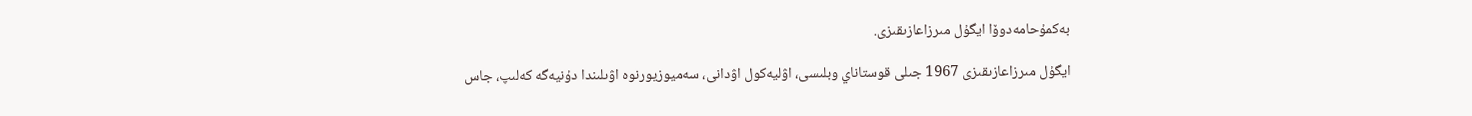بەكمۇحامەدوۆا ايگۇل مىرزاعازىقىزى.

ايگۇل مىرزاعازىقىزى 1967 جىلى قوستاناي وبلىسى، اۋليەكول اۋدانى، سەميوزيورنوە اۋىلىندا دۇنيەگە كەلىپ، جاس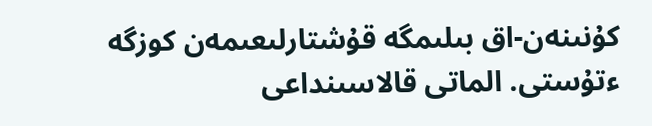كۇنىنەن-اق بىلىمگە قۇشتارلىعىمەن كوزگە ءتۇستى. الماتى قالاسىنداعى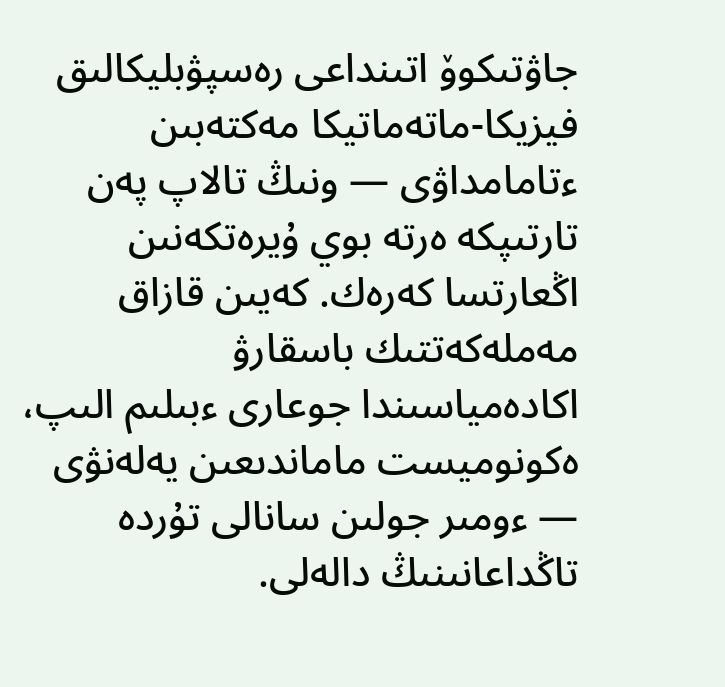جاۋتىكوۆ اتىنداعى رەسپۋبليكالىق فيزيكا-ماتەماتيكا مەكتەبىن ءتامامداۋى — ونىڭ تالاپ پەن تارتىپكە ەرتە بوي ۇيرەتكەنىن اڭعارتسا كەرەك. كەيىن قازاق مەملەكەتتىك باسقارۋ اكادەمياسىندا جوعارى ءبىلىم الىپ، ەكونوميست ماماندىعىن يەلەنۋى — ءومىر جولىن سانالى تۇردە تاڭداعانىنىڭ دالەلى.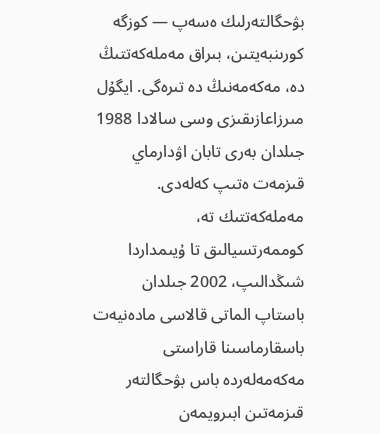بۋحگالتەرلىك ەسەپ — كوزگە كورىنبەيتىن، بىراق مەملەكەتتىڭ دە، مەكەمەنىڭ دە تىرەگى. ايگۇل مىرزاعازىقىزى وسى سالادا 1988 جىلدان بەرى تابان اۋدارماي قىزمەت ەتىپ كەلەدى. مەملەكەتتىك تە، كوممەرتسيالىق تا ۇيىمداردا شىڭدالىپ، 2002 جىلدان باستاپ الماتى قالاسى مادەنيەت باسقارماسىنا قاراستى مەكەمەلەردە باس بۋحگالتەر قىزمەتىن ابىرويمەن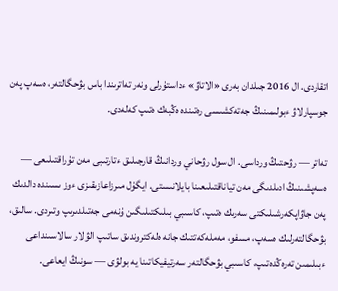اتقاردى. ال 2016 جىلدان بەرى «الاتاۋ» ءداستۇرلى ونەر تەاترىندا باس بۋحگالتەر، ەسەپ پەن جوسپارلاۋ ءبولىمىنىڭ جەتەكشىسى رەتىندە ەڭبەك ەتىپ كەلەدى.

تەاتر — رۋحتىڭ ورداسى. ال سول رۋحاني وردانىڭ قارجىلىق ءتارتىبى مەن تۇراقتىلىعى — ەسەپشىنىڭ ادىلدىگى مەن تياناقتىلىعىنا بايلانىستى. ايگۇل مىرزاعازىقىزى ءوز ىسىندە دالدىك پەن جاۋاپكەرشىلىكتى سەرىك ەتىپ، كاسىبي بىلىكتىلىگىن ۇنەمى جەتىلدىرىپ وتىردى. سالىق، بۋحگالتەرلىك ەسەپ، مسفو، مەملەكەتتىك جانە ەلەكتروندىق ساتىپ الۋلار سالاسىنداعى ءبىلىمىن تەرەڭدەتىپ، كاسىبي بۋحگالتەر سەرتيفيكاتىنا يە بولۋى — سونىڭ ايعاعى.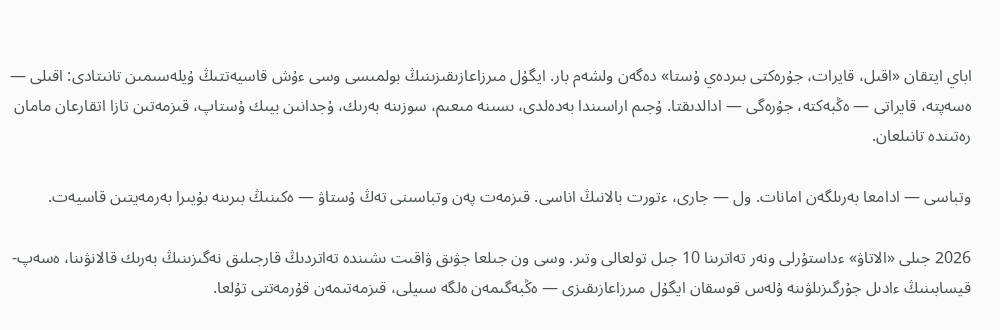اباي ايتقان «اقىل، قايرات، جۇرەكتى بىردەي ۇستا» دەگەن ولشەم بار. ايگۇل مىرزاعازىقىزىنىڭ بولمىسى وسى ءۇش قاسيەتتىڭ ۇيلەسىمىن تانىتادى: اقىلى — ەسەپتە، قايراتى — ەڭبەكتە، جۇرەگى — ادالدىقتا. ۇجىم اراسىندا بەدەلدى، ىسىنە مىعىم، سوزىنە بەرىك، ۇجدانىن بيىك ۇستاپ، قىزمەتىن تازا اتقارعان مامان رەتىندە تانىلعان.

وتباسى — ادامعا بەرىلگەن امانات. ول — جارى، ءتورت بالانىڭ اناسى. قىزمەت پەن وتباسىنى تەڭ ۇستاۋ — ەكىنىڭ بىرىنە بۇيىرا بەرمەيتىن قاسيەت.

2026 جىلى «الاتاۋ» ءداستۇرلى ونەر تەاترىنا 10 جىل تولعالى وتىر. وسى ون جىلعا جۋىق ۋاقىت ىشىندە تەاتردىڭ قارجىلىق نەگىزىنىڭ بەرىك قالانۋىنا، ەسەپ-قيسابىنىڭ ءادىل جۇرگىزىلۋىنە ۇلەس قوسقان ايگۇل مىرزاعازىقىزى — ەڭبەگىمەن ەلگە سىيلى، قىزمەتىمەن قۇرمەتتى تۇلعا.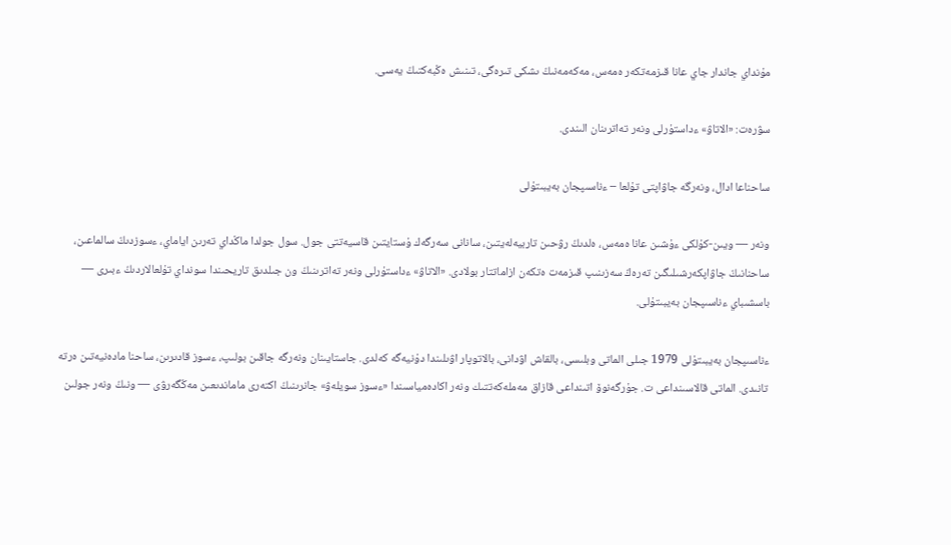مۇنداي جاندار جاي عانا قىزمەتكەر ەمەس، مەكەمەنىڭ ىشكى تىرەگى، تىنىش ەڭبەكتىڭ يەسى.

سۋرەت: «الاتاۋ» ءداستۇرلى ونەر تەاترىنان الىندى.

ساحناعا ادال، ونەرگە جاۋاپتى تۇلعا – ءناسىپجان بەيبىتۇلى

ونەر — ويىن-كۇلكى ءۇشىن عانا ەمەس، ەلدىڭ رۋحىن تاربيەلەيتىن، سانانى سەرگەك ۇستايتىن قاسيەتتى جول. سول جولدا ماڭداي تەرىن اياماي، ءسوزدىڭ سالماعىن، ساحنانىڭ جاۋاپكەرشىلىگىن تەرەڭ سەزىنىپ قىزمەت ەتكەن ازاماتتار بولادى. «الاتاۋ» ءداستۇرلى ونەر تەاترىنىڭ ون جىلدىق تاريحىندا سونداي تۇلعالاردىڭ ءبىرى — باسشىباي ءناسىپجان بەيبىتۇلى.

ءناسىپجان بەيبىتۇلى 1979 جىلى الماتى وبلىسى، بالقاش اۋدانى، بالاتوپار اۋىلىندا دۇنيەگە كەلدى. جاستايىنان ونەرگە جاقىن بولىپ، ءسوز قادىرىن، ساحنا مادەنيەتىن ەرتە تانىدى. الماتى قالاسىنداعى ت. جۇرگەنوۆ اتىنداعى قازاق مەملەكەتتىك ونەر اكادەمياسىندا «ءسوز سويلەۋ» جانرىنىڭ اكتەرى ماماندىعىن مەڭگەرۋى — ونىڭ ونەر جولىن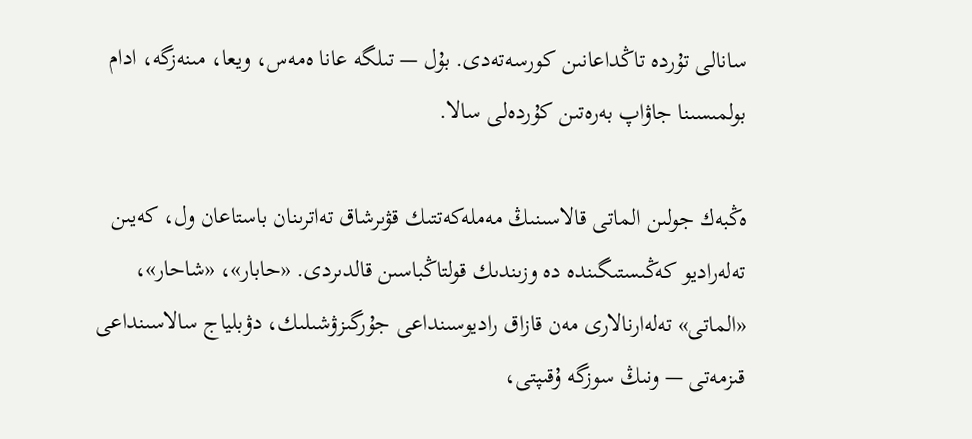سانالى تۇردە تاڭداعانىن كورسەتەدى. بۇل — تىلگە عانا ەمەس، ويعا، مىنەزگە، ادام بولمىسىنا جاۋاپ بەرەتىن كۇردەلى سالا.

ەڭبەك جولىن الماتى قالاسىنىڭ مەملەكەتتىك قۋىرشاق تەاترىنان باستاعان ول، كەيىن تەلەراديو كەڭىستىگىندە دە وزىندىك قولتاڭباسىن قالدىردى. «حابار»، «شاحار»، «الماتى» تەلەارنالارى مەن قازاق راديوسىنداعى جۇرگىزۋشىلىك، دۋبلياج سالاسىنداعى قىزمەتى — ونىڭ سوزگە ۇقىپتى،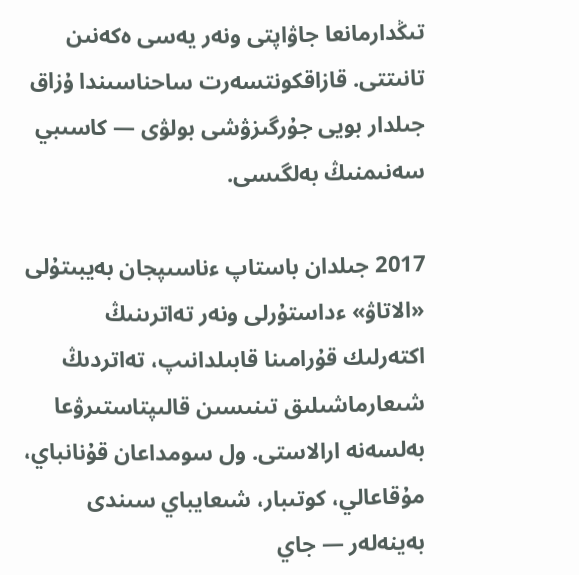تىڭدارمانعا جاۋاپتى ونەر يەسى ەكەنىن تانىتتى. قازاقكونتسەرت ساحناسىندا ۇزاق جىلدار بويى جۇرگىزۋشى بولۋى — كاسىبي سەنىمنىڭ بەلگىسى.

2017 جىلدان باستاپ ءناسىپجان بەيبىتۇلى «الاتاۋ» ءداستۇرلى ونەر تەاترىنىڭ اكتەرلىك قۇرامىنا قابىلدانىپ، تەاتردىڭ شىعارماشىلىق تىنىسىن قالىپتاستىرۋعا بەلسەنە ارالاستى. ول سومداعان قۇنانباي، مۇقاعالي، كوتىبار، شىعايباي سىندى بەينەلەر — جاي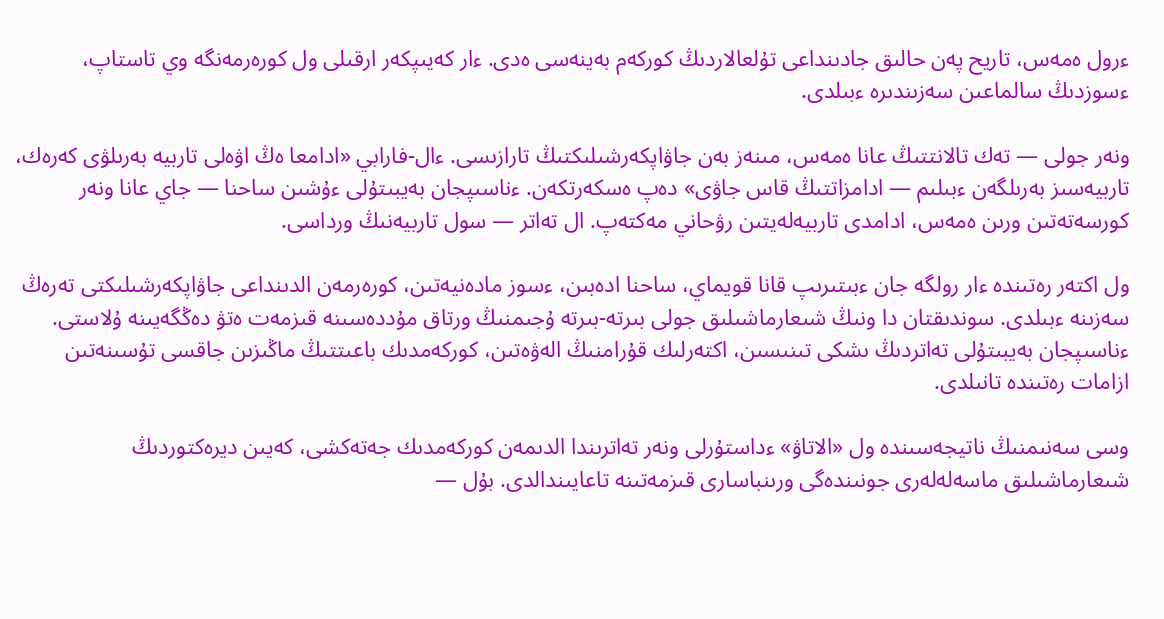ءرول ەمەس، تاريح پەن حالىق جادىنداعى تۇلعالاردىڭ كوركەم بەينەسى ەدى. ءار كەيىپكەر ارقىلى ول كورەرمەنگە وي تاستاپ، ءسوزدىڭ سالماعىن سەزىندىرە ءبىلدى.

ونەر جولى — تەك تالانتتىڭ عانا ەمەس، مىنەز بەن جاۋاپكەرشىلىكتىڭ تارازىسى. ءال-فارابي «ادامعا ەڭ اۋەلى تاربيە بەرىلۋى كەرەك، تاربيەسىز بەرىلگەن ءبىلىم — ادامزاتتىڭ قاس جاۋى» دەپ ەسكەرتكەن. ءناسىپجان بەيبىتۇلى ءۇشىن ساحنا — جاي عانا ونەر كورسەتەتىن ورىن ەمەس، ادامدى تاربيەلەيتىن رۋحاني مەكتەپ. ال تەاتر — سول تاربيەنىڭ ورداسى.

ول اكتەر رەتىندە ءار رولگە جان ءبىتىرىپ قانا قويماي، ساحنا ادەبىن، ءسوز مادەنيەتىن، كورەرمەن الدىنداعى جاۋاپكەرشىلىكتى تەرەڭ سەزىنە ءبىلدى. سوندىقتان دا ونىڭ شىعارماشىلىق جولى بىرتە-بىرتە ۇجىمنىڭ ورتاق مۇددەسىنە قىزمەت ەتۋ دەڭگەيىنە ۇلاستى. ءناسىپجان بەيبىتۇلى تەاتردىڭ ىشكى تىنىسىن، اكتەرلىك قۇرامنىڭ الەۋەتىن، كوركەمدىك باعىتتىڭ ماڭىزىن جاقسى تۇسىنەتىن ازامات رەتىندە تانىلدى.

وسى سەنىمنىڭ ناتيجەسىندە ول «الاتاۋ» ءداستۇرلى ونەر تەاترىندا الدىمەن كوركەمدىك جەتەكشى، كەيىن ديرەكتوردىڭ شىعارماشىلىق ماسەلەلەرى جونىندەگى ورىنباسارى قىزمەتىنە تاعايىندالدى. بۇل —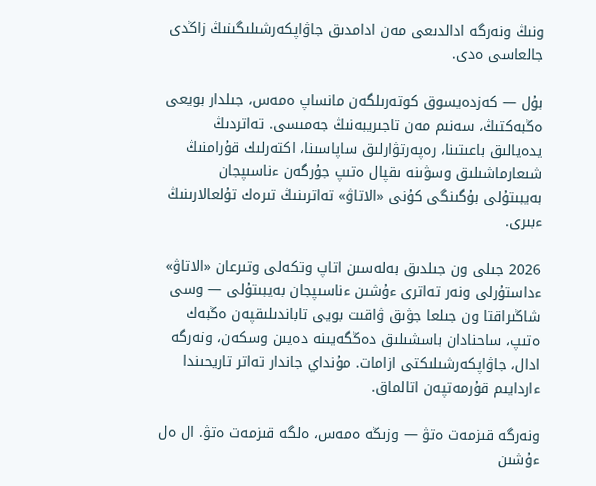ونىڭ ونەرگە ادالدىعى مەن ادامدىق جاۋاپكەرشىلىگىنىڭ زاڭدى جالعاسى ەدى.

بۇل — كەزدەيسوق كوتەرىلگەن مانساپ ەمەس، جىلدار بويعى ەڭبەكتىڭ، سەنىم مەن تاجىريبەنىڭ جەمىسى. تەاتردىڭ يدەيالىق باعىتىنا، رەپەرتۋارلىق ساپاسىنا، اكتەرلىك قۇرامنىڭ شىعارماشىلىق وسۋىنە ىقپال ەتىپ جۇرگەن ءناسىپجان بەيبىتۇلى بۇگىنگى كۇنى «الاتاۋ» تەاترىنىڭ تىرەك تۇلعالارىنىڭ ءبىرى.

2026 جىلى ون جىلدىق بەلەسىن اتاپ وتكەلى وتىرعان «الاتاۋ» ءداستۇرلى ونەر تەاترى ءۇشىن ءناسىپجان بەيبىتۇلى — وسى شاڭىراقتا ون جىلعا جۋىق ۋاقىت بويى تاباندىلىقپەن ەڭبەك ەتىپ، ساحنادان باسشىلىق دەڭگەيىنە دەيىن وسكەن، ونەرگە ادال، جاۋاپكەرشىلىكتى ازامات. مۇنداي جاندار تەاتر تاريحىندا ءاردايىم قۇرمەتپەن اتالماق.

ونەرگە قىزمەت ەتۋ — وزىڭە ەمەس، ەلگە قىزمەت ەتۋ. ال ەل ءۇشىن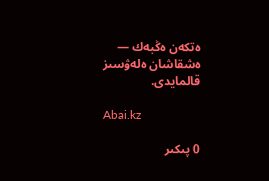ەتكەن ەڭبەك — ەشقاشان ەلەۋسىز قالمايدى.

Abai.kz

0 پىكىر